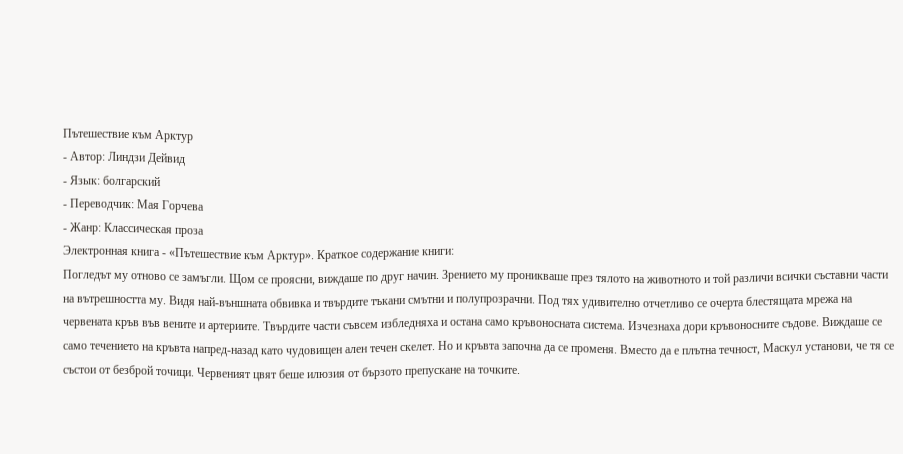Пътешествие към Арктур
- Автор: Линдзи Дейвид
- Язык: болгарский
- Переводчик: Мая Горчева
- Жанр: Классическая проза
Электронная книга - «Пътешествие към Арктур». Краткое содержание книги:
Погледът му отново се замъгли. Щом се проясни, виждаше по друг начин. Зрението му проникваше през тялото на животното и той различи всички съставни части на вътрешността му. Видя най-външната обвивка и твърдите тъкани смътни и полупрозрачни. Под тях удивително отчетливо се очерта блестящата мрежа на червената кръв във вените и артериите. Твърдите части съвсем избледняха и остана само кръвоносната система. Изчезнаха дори кръвоносните съдове. Виждаше се само течението на кръвта напред-назад като чудовищен ален течен скелет. Но и кръвта започна да се променя. Вместо да е плътна течност, Маскул установи, че тя се състои от безброй точици. Червеният цвят беше илюзия от бързото препускане на точките.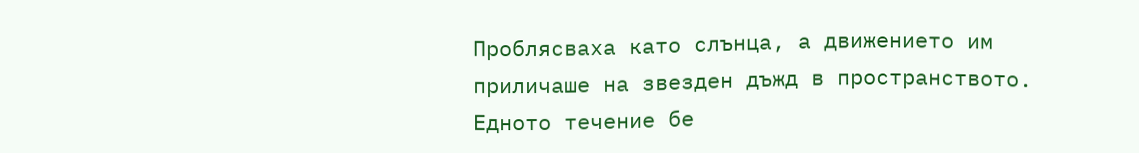Проблясваха като слънца, а движението им приличаше на звезден дъжд в пространството. Едното течение бе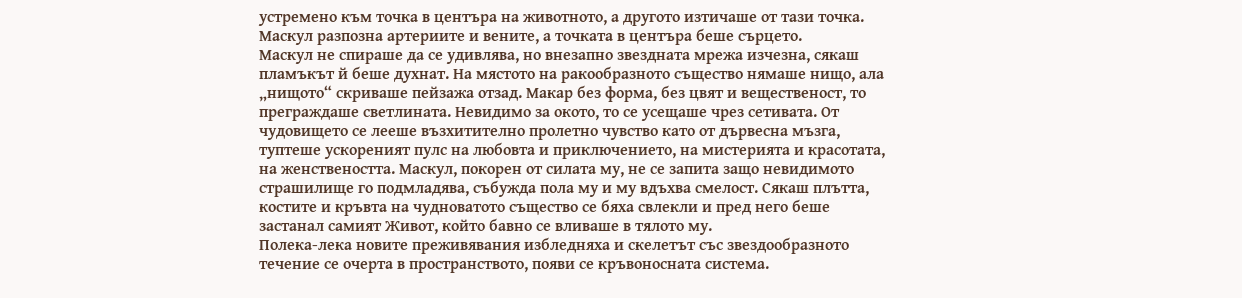устремено към точка в центъра на животното, а другото изтичаше от тази точка. Маскул разпозна артериите и вените, а точката в центъра беше сърцето.
Маскул не спираше да се удивлява, но внезапно звездната мрежа изчезна, сякаш пламъкът й беше духнат. На мястото на ракообразното същество нямаше нищо, ала „нищото“ скриваше пейзажа отзад. Макар без форма, без цвят и вещественост, то преграждаше светлината. Невидимо за окото, то се усещаше чрез сетивата. От чудовището се лееше възхитително пролетно чувство като от дървесна мъзга, туптеше ускореният пулс на любовта и приключението, на мистерията и красотата, на женствеността. Маскул, покорен от силата му, не се запита защо невидимото страшилище го подмладява, събужда пола му и му вдъхва смелост. Сякаш плътта, костите и кръвта на чудноватото същество се бяха свлекли и пред него беше застанал самият Живот, който бавно се вливаше в тялото му.
Полека-лека новите преживявания избледняха и скелетът със звездообразното течение се очерта в пространството, появи се кръвоносната система.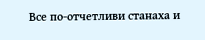Все по-отчетливи станаха и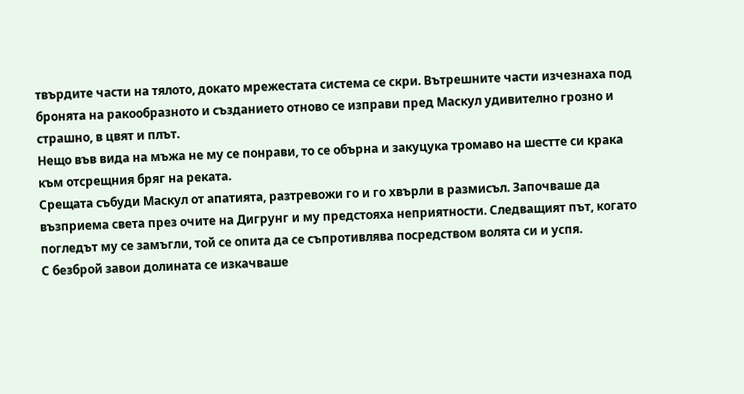твърдите части на тялото, докато мрежестата система се скри. Вътрешните части изчезнаха под бронята на ракообразното и създанието отново се изправи пред Маскул удивително грозно и страшно, в цвят и плът.
Нещо във вида на мъжа не му се понрави, то се обърна и закуцука тромаво на шестте си крака към отсрещния бряг на реката.
Срещата събуди Маскул от апатията, разтревожи го и го хвърли в размисъл. Започваше да възприема света през очите на Дигрунг и му предстояха неприятности. Следващият път, когато погледът му се замъгли, той се опита да се съпротивлява посредством волята си и успя.
С безброй завои долината се изкачваше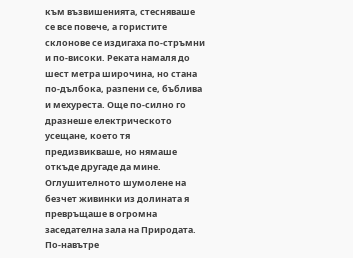към възвишенията, стесняваше се все повече, а гористите склонове се издигаха по-стръмни и по-високи. Реката намаля до шест метра широчина, но стана по-дълбока, разпени се, бъблива и мехуреста. Още по-силно го дразнеше електрическото усещане, което тя предизвикваше, но нямаше откъде другаде да мине. Оглушителното шумолене на безчет живинки из долината я превръщаше в огромна заседателна зала на Природата. По-навътре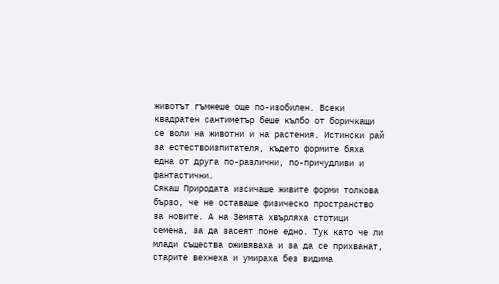животът гъмжеше още по-изобилен. Всеки квадратен сантиметър беше кълбо от боричкащи се воли на животни и на растения. Истински рай за естествоизпитателя, където формите бяха една от друга по-различни, по-причудливи и фантастични.
Сякаш Природата изсичаше живите форми толкова бързо, че не оставаше физическо пространство за новите. А на Земята хвърляха стотици семена, за да засеят поне едно. Тук като че ли млади същества оживяваха и за да се прихванат, старите вехнеха и умираха без видима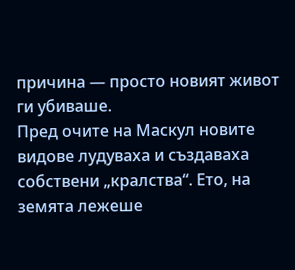причина — просто новият живот ги убиваше.
Пред очите на Маскул новите видове лудуваха и създаваха собствени „кралства“. Ето, на земята лежеше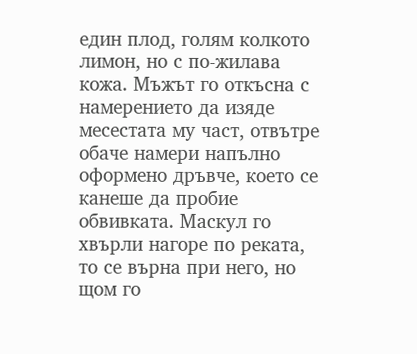един плод, голям колкото лимон, но с по-жилава кожа. Мъжът го откъсна с намерението да изяде месестата му част, отвътре обаче намери напълно оформено дръвче, което се канеше да пробие обвивката. Маскул го хвърли нагоре по реката, то се върна при него, но щом го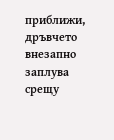приближи, дръвчето внезапно заплува срещу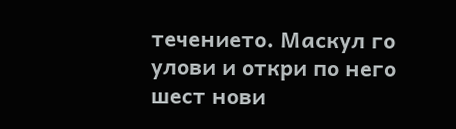течението. Маскул го улови и откри по него шест нови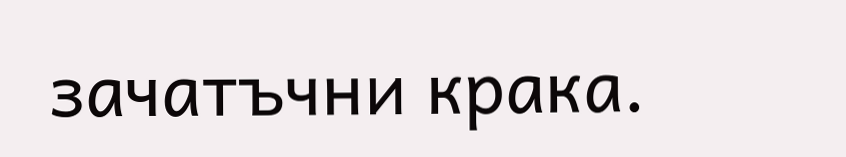зачатъчни крака.